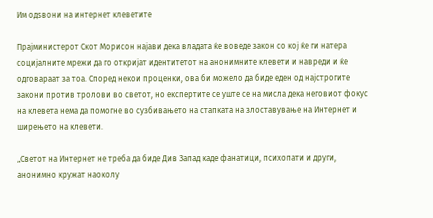Им одѕвони на интернет клеветите

Прајминистерот Скот Морисон најави дека владата ќе воведе закон со кој ќе ги натера социјалните мрежи да го откријат идентитетот на анонимните клевети и навреди и ќе одговараат за тоа. Според некои проценки, ова би можело да биде еден од најстрогите закони против тролови во светот, но експертите се уште се на мислa дека неговиот фокус на клевета нема да помогне во сузбивањетo на стапката на злоставување на Интернет и ширењето на клевети.

„Светот на Интернет не треба да биде Див Запад каде фанатици, психопати и други, анонимно кружат наоколу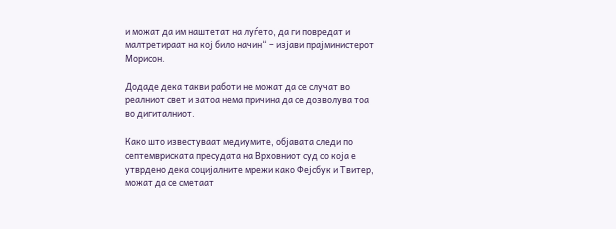и можат да им наштетат на луѓето, да ги повредат и малтретираат на кој било начин“ – изјави прајминистерот Морисон.

Додаде дека такви работи не можат да се случат во реалниот свет и затоа нема причина да се дозволува тоа во дигиталниот.

Како што известуваат медиумите, објавата следи по септемвриската пресудата на Врховниот суд со која е утврдено дека социјалните мрежи како Фејсбук и Твитер, можат да се сметаат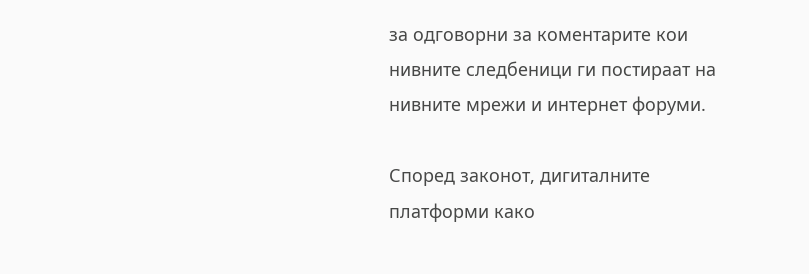за одговорни за коментарите кои нивните следбеници ги постираат на нивните мрежи и интернет форуми.

Според законот, дигиталните платформи како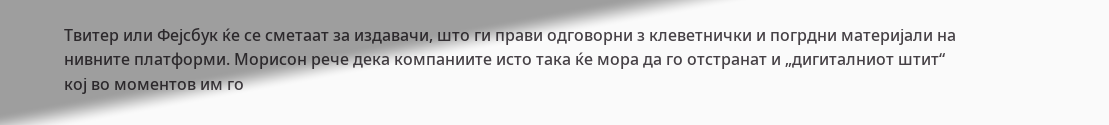Твитер или Фејсбук ќе се сметаат за издавачи, што ги прави одговорни з клеветнички и погрдни материјали на нивните платформи. Морисон рече дека компаниите исто така ќе мора да го отстранат и „дигиталниот штит“ кој во моментов им го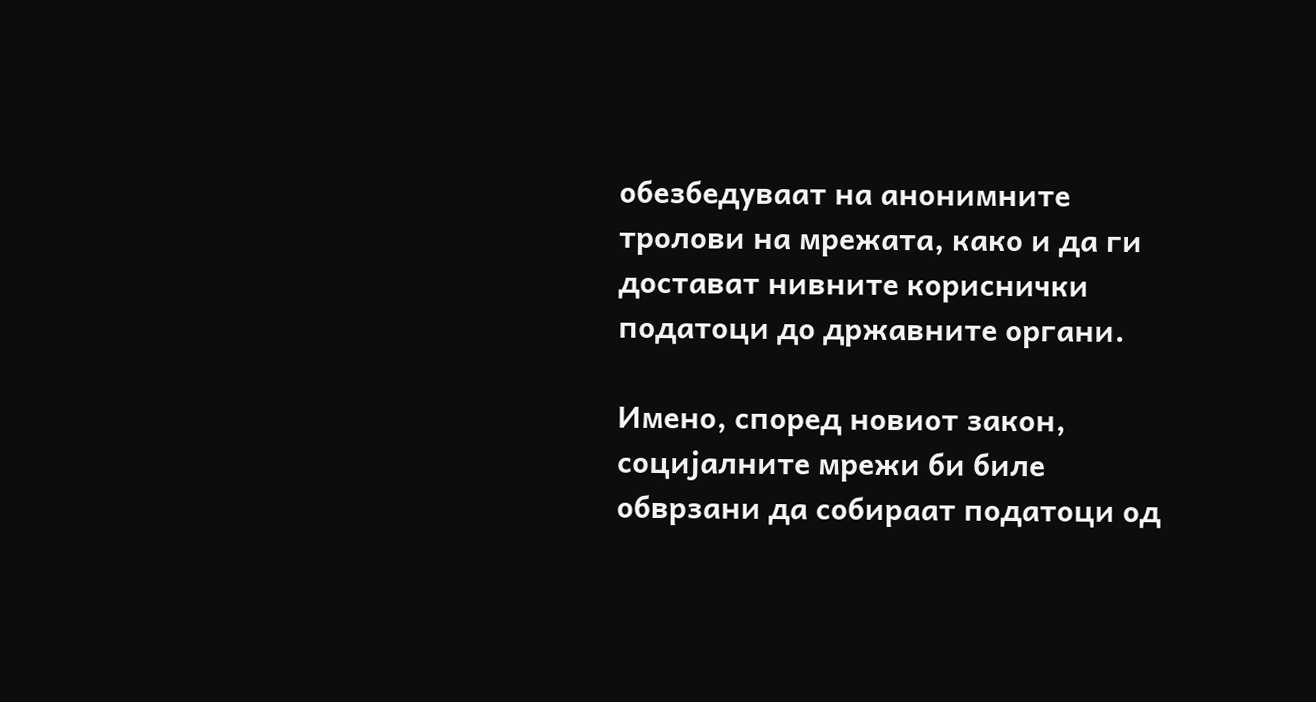обезбедуваат на анонимните тролови на мрежата, како и да ги достават нивните кориснички податоци до државните органи.

Имено, според новиот закон, социјалните мрежи би биле обврзани да собираат податоци од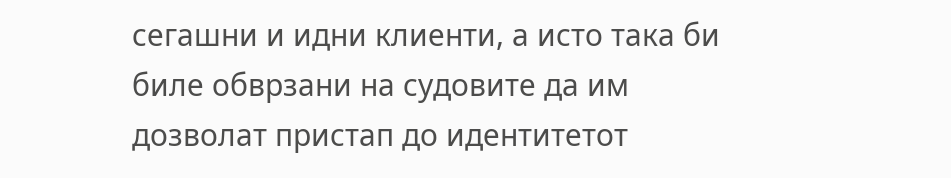сегашни и идни клиенти, а исто така би биле обврзани на судовите да им дозволат пристап до идентитетот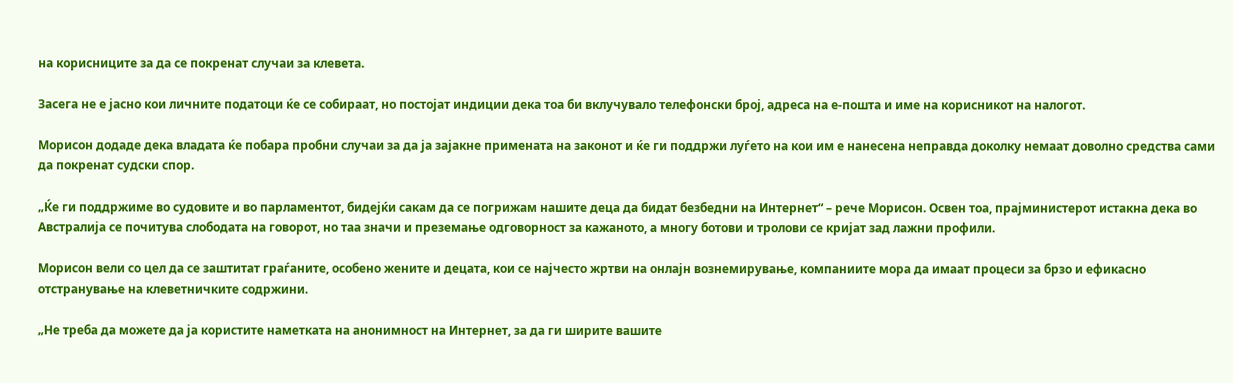на корисниците за да се покренат случаи за клевета.

Засега не е јасно кои личните податоци ќе се собираат, но постојат индиции дека тоа би вклучувало телефонски број, адреса на е-пошта и име на корисникот на налогот.

Морисон додаде дека владата ќе побара пробни случаи за да ја зајакне примената на законот и ќе ги поддржи луѓето на кои им е нанесена неправда доколку немаат доволно средства сами да покренат судски спор.

„Ќе ги поддржиме во судовите и во парламентот, бидејќи сакам да се погрижам нашите деца да бидат безбедни на Интернет“ – рече Морисон. Освен тоа, прајминистерот истакна дека во Австралија се почитува слободата на говорот, но таа значи и преземање одговорност за кажаното, а многу ботови и тролови се кријат зад лажни профили.

Морисон вели со цел да се заштитат граѓаните, особено жените и децата, кои се најчесто жртви на онлајн вознемирување, компаниите мора да имаат процеси за брзо и ефикасно отстранување на клеветничките содржини.

„Не треба да можете да ја користите наметката на анонимност на Интернет, за да ги ширите вашите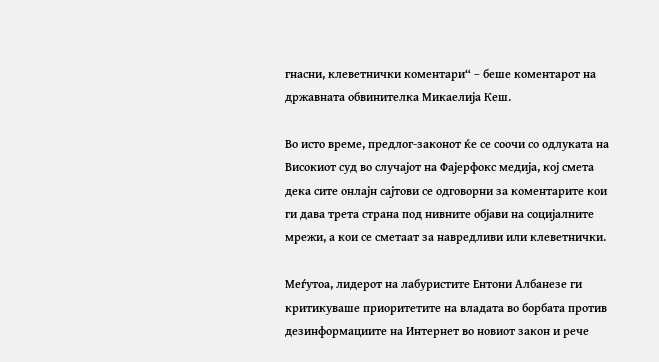гнасни, клеветнички коментари“ – беше коментарот на државната обвинителка Микаелија Кеш.

Во исто време, предлог-законот ќе се соочи со одлуката на Високиот суд во случајот на Фајерфокс медија, кој смета дека сите онлајн сајтови се одговорни за коментарите кои ги дава трета страна под нивните објави на социјалните мрежи, а кои се сметаат за навредливи или клеветнички.

Меѓутоа, лидерот на лабуристите Ентони Албанезе ги критикуваше приоритетите на владата во борбата против дезинформациите на Интернет во новиот закон и рече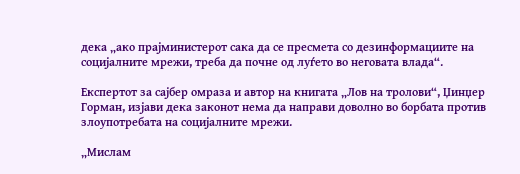дека „ако прајминистерот сака да се пресмета со дезинформациите на социјалните мрежи, треба да почне од луѓето во неговата влада“.

Експертот за сајбер омраза и автор на книгата „Лов на тролови“, Џинџер Горман, изјави дека законот нема да направи доволно во борбата против злоупотребата на социјалните мрежи.

„Мислам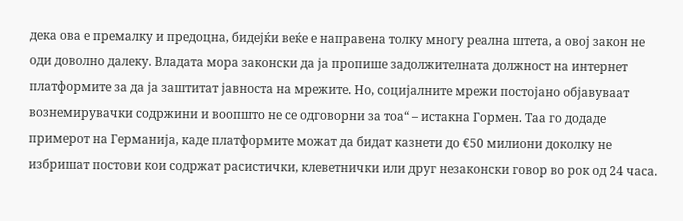дека ова е премалку и предоцна, бидејќи веќе е направена толку многу реална штета, а овој закон не оди доволно далеку. Владата мора законски да ја пропише задолжителната должност на интернет платформите за да ја заштитат јавноста на мрежите. Но, социјалните мрежи постојано објавуваат вознемирувачки содржини и воопшто не се одговорни за тоа“ – истакна Гормен. Таа го додаде примерот на Германија, каде платформите можат да бидат казнети до €50 милиони доколку не избришат постови кои содржат расистички, клеветнички или друг незаконски говор во рок од 24 часа.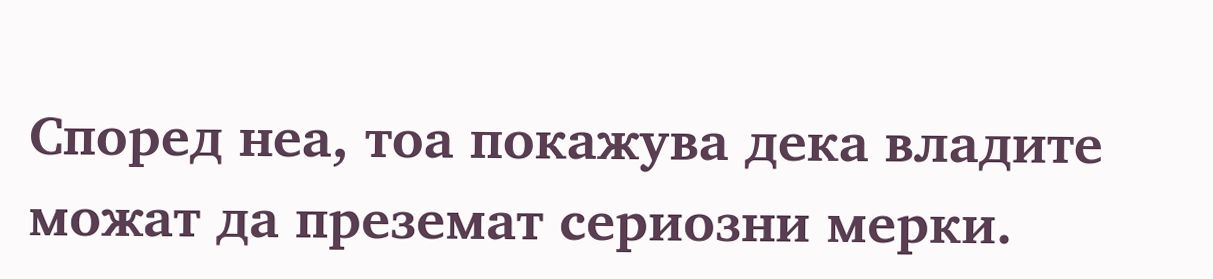Според неа, тоа покажува дека владите можат да преземат сериозни мерки.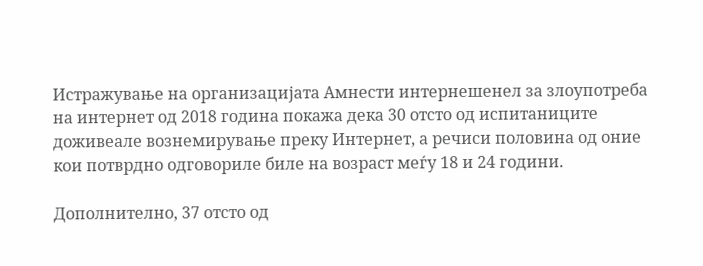Истражување на организацијата Амнести интернешенел за злоупотреба на интернет од 2018 година покажа дека 30 отсто од испитаниците доживеале вознемирување преку Интернет, а речиси половина од оние кои потврдно одговориле биле на возраст меѓу 18 и 24 години.

Дополнително, 37 отсто од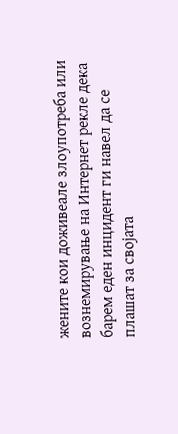жените кои доживеале злоупотреба или вознемирување на Интернет рекле дека барем еден инцидент ги навел да се плашат за својата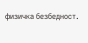физичка безбедност.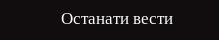Останати вести